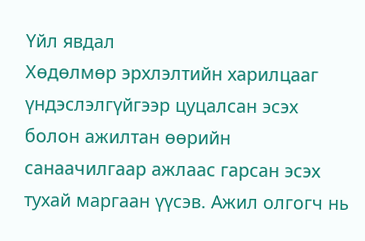Үйл явдал
Хөдөлмөр эрхлэлтийн харилцааг үндэслэлгүйгээр цуцалсан эсэх болон ажилтан өөрийн санаачилгаар ажлаас гарсан эсэх тухай маргаан үүсэв. Ажил олгогч нь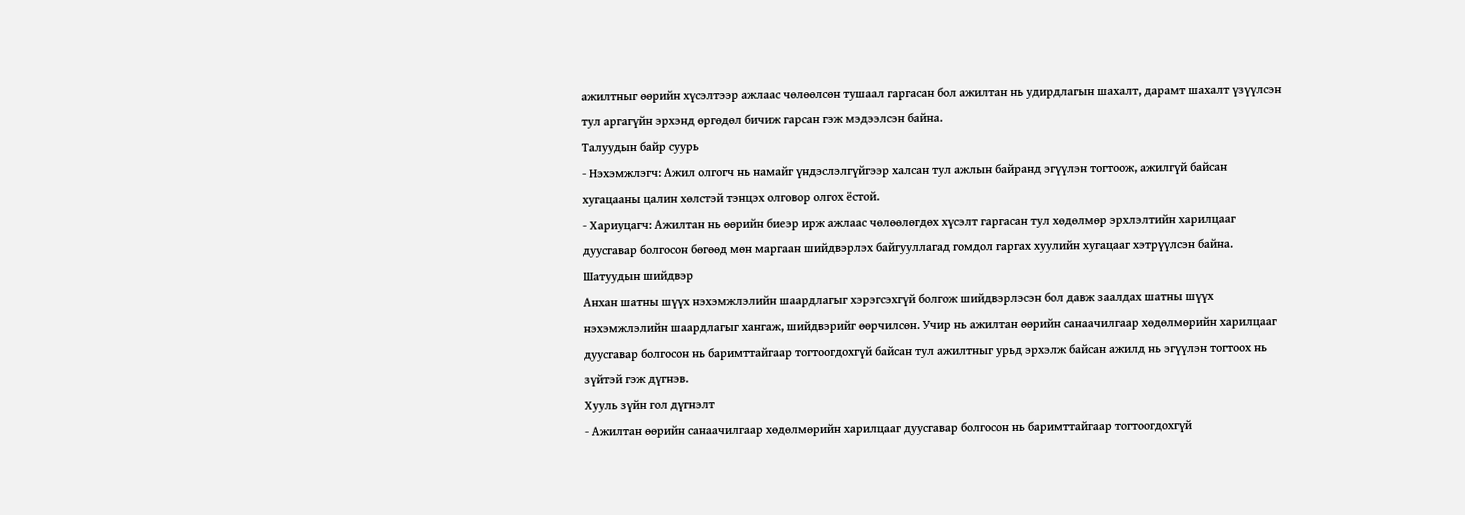ажилтныг өөрийн хүсэлтээр ажлаас чөлөөлсөн тушаал гаргасан бол ажилтан нь удирдлагын шахалт, дарамт шахалт үзүүлсэн тул аргагүйн эрхэнд өргөдөл бичиж гарсан гэж мэдээлсэн байна.
Талуудын байр суурь
- Нэхэмжлэгч: Ажил олгогч нь намайг үндэслэлгүйгээр халсан тул ажлын байранд эгүүлэн тогтоож, ажилгүй байсан хугацааны цалин хөлстэй тэнцэх олговор олгох ёстой.
- Хариуцагч: Ажилтан нь өөрийн биеэр ирж ажлаас чөлөөлөгдөх хүсэлт гаргасан тул хөдөлмөр эрхлэлтийн харилцааг дуусгавар болгосон бөгөөд мөн маргаан шийдвэрлэх байгууллагад гомдол гаргах хуулийн хугацааг хэтрүүлсэн байна.
Шатуудын шийдвэр
Анхан шатны шүүх нэхэмжлэлийн шаардлагыг хэрэгсэхгүй болгож шийдвэрлэсэн бол давж заалдах шатны шүүх нэхэмжлэлийн шаардлагыг хангаж, шийдвэрийг өөрчилсөн. Учир нь ажилтан өөрийн санаачилгаар хөдөлмөрийн харилцааг дуусгавар болгосон нь баримттайгаар тогтоогдохгүй байсан тул ажилтныг урьд эрхэлж байсан ажилд нь эгүүлэн тогтоох нь зүйтэй гэж дүгнэв.
Хууль зүйн гол дүгнэлт
- Ажилтан өөрийн санаачилгаар хөдөлмөрийн харилцааг дуусгавар болгосон нь баримттайгаар тогтоогдохгүй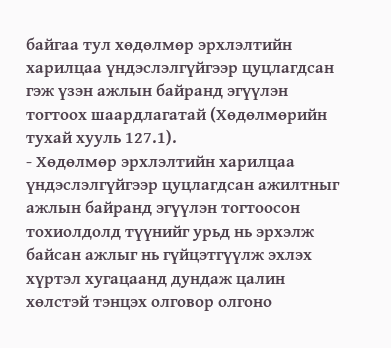байгаа тул хөдөлмөр эрхлэлтийн харилцаа үндэслэлгүйгээр цуцлагдсан гэж үзэн ажлын байранд эгүүлэн тогтоох шаардлагатай (Хөдөлмөрийн тухай хууль 127.1).
- Хөдөлмөр эрхлэлтийн харилцаа үндэслэлгүйгээр цуцлагдсан ажилтныг ажлын байранд эгүүлэн тогтоосон тохиолдолд түүнийг урьд нь эрхэлж байсан ажлыг нь гүйцэтгүүлж эхлэх хүртэл хугацаанд дундаж цалин хөлстэй тэнцэх олговор олгоно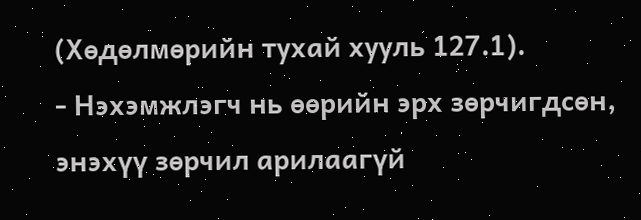(Хөдөлмөрийн тухай хууль 127.1).
- Нэхэмжлэгч нь өөрийн эрх зөрчигдсөн, энэхүү зөрчил арилаагүй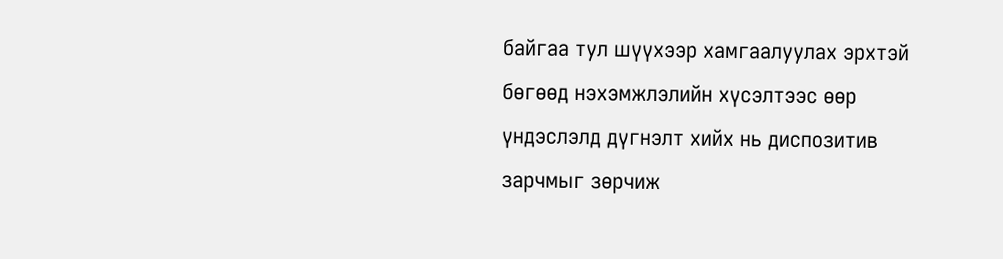байгаа тул шүүхээр хамгаалуулах эрхтэй бөгөөд нэхэмжлэлийн хүсэлтээс өөр үндэслэлд дүгнэлт хийх нь диспозитив зарчмыг зөрчиж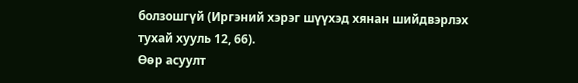болзошгүй (Иргэний хэрэг шүүхэд хянан шийдвэрлэх тухай хууль 12, 66).
Өөр асуулт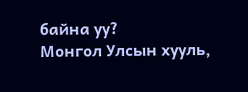байна уу?
Монгол Улсын хууль,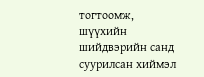тогтоомж, шүүхийн шийдвэрийн санд суурилсан хиймэл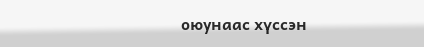оюунаас хүссэн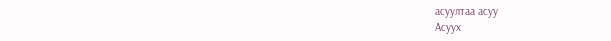асуултаа асуу
Асуух